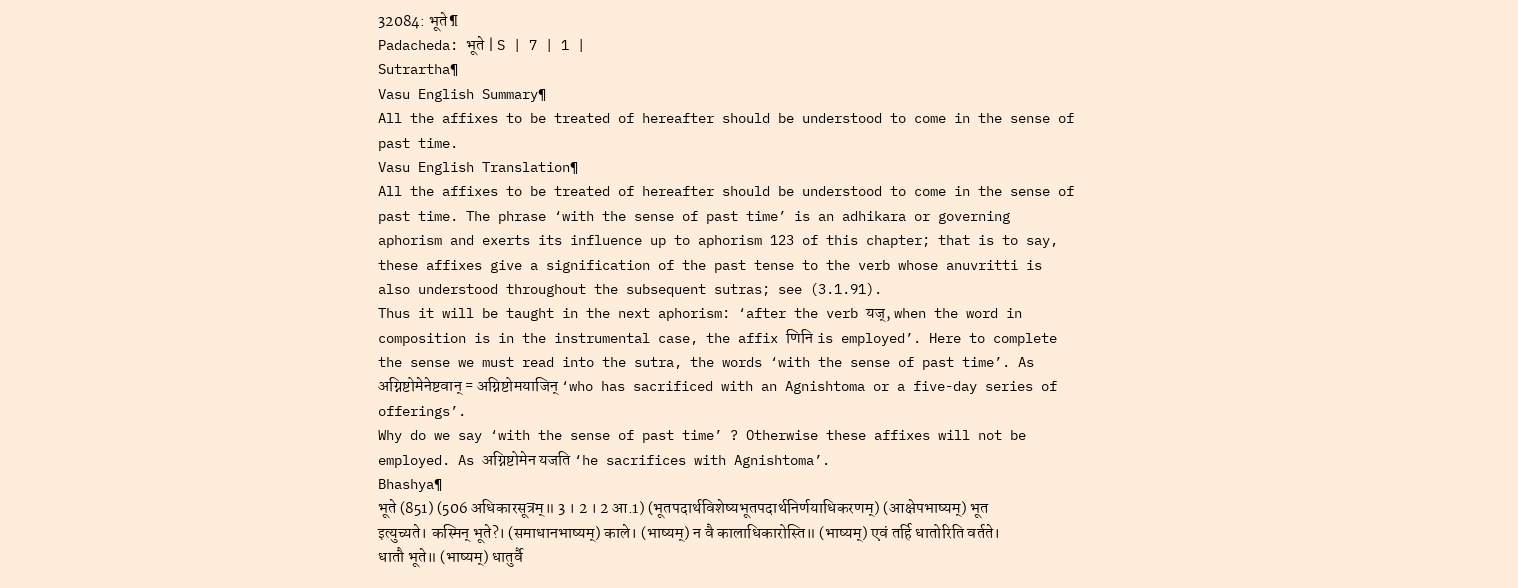32084: भूते¶
Padacheda: भूते | S | 7 | 1 |
Sutrartha¶
Vasu English Summary¶
All the affixes to be treated of hereafter should be understood to come in the sense of past time.
Vasu English Translation¶
All the affixes to be treated of hereafter should be understood to come in the sense of past time. The phrase ‘with the sense of past time’ is an adhikara or governing aphorism and exerts its influence up to aphorism 123 of this chapter; that is to say, these affixes give a signification of the past tense to the verb whose anuvritti is also understood throughout the subsequent sutras; see (3.1.91).
Thus it will be taught in the next aphorism: ‘after the verb यज्, when the word in composition is in the instrumental case, the affix णिनि is employed’. Here to complete the sense we must read into the sutra, the words ‘with the sense of past time’. As अग्निष्टोमेनेष्टवान् = अग्निष्टोमयाजिन् ‘who has sacrificed with an Agnishtoma or a five-day series of offerings’.
Why do we say ‘with the sense of past time’ ? Otherwise these affixes will not be employed. As अग्निष्टोमेन यजति ‘he sacrifices with Agnishtoma’.
Bhashya¶
भूते (851) (506 अधिकारसूत्रम्॥ 3 । 2 । 2 आ.1) (भूतपदार्थविशेष्यभूतपदार्थनिर्णयाधिकरणम्) (आक्षेपभाष्यम्) भूत इत्युच्यते। कस्मिन् भूते?। (समाधानभाष्यम्) काले। (भाष्यम्) न वै कालाधिकारोस्ति॥ (भाष्यम्) एवं तर्हि धातोरिति वर्तते। धातौ भूते॥ (भाष्यम्) धातुर्वै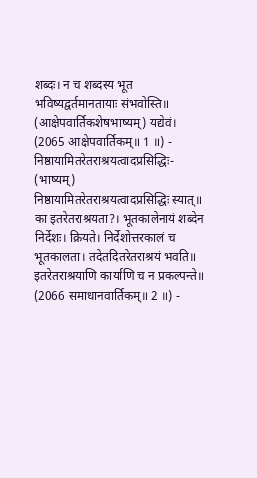शब्दः। न च शब्दस्य भूत भविष्यद्वर्तमानतायाः संभवोस्ति॥ (आक्षेपवार्तिकशेषभाष्यम्) यद्येवं। (2065 आक्षेपवार्तिकम्॥ 1 ॥) - निष्ठायामितरेतराश्रयत्वादप्रसिद्धिः- (भाष्यम्) निष्ठायामितरेतराश्रयत्वादप्रसिद्धिः स्यात्॥ का इतरेतराश्रयता?। भूतकालेनायं शब्देन निर्देशः। क्रियते। निर्देशोत्तरकालं च भूतकालता। तदेतदितरेतराश्रयं भवति॥ इतरेतराश्रयाणि कार्याणि च न प्रकल्पन्ते॥ (2066 समाधानवार्तिकम्॥ 2 ॥) -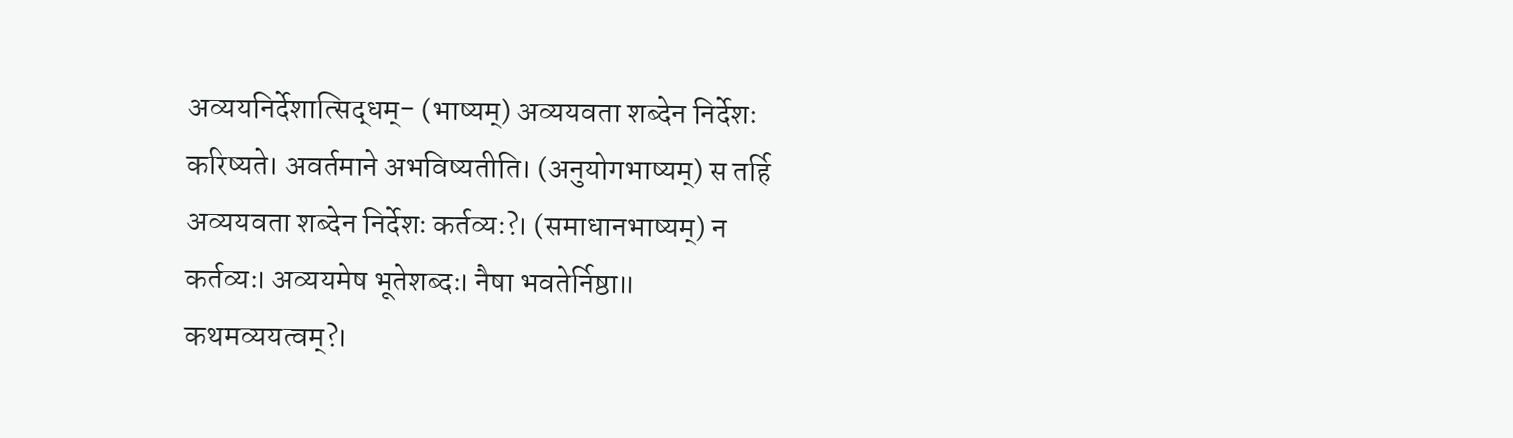अव्ययनिर्देशात्सिद्धम्- (भाष्यम्) अव्ययवता शब्देन निर्देशः करिष्यते। अवर्तमाने अभविष्यतीति। (अनुयोगभाष्यम्) स तर्हि अव्ययवता शब्देन निर्देशः कर्तव्यः?। (समाधानभाष्यम्) न कर्तव्यः। अव्ययमेष भूतेशब्दः। नैषा भवतेर्निष्ठा॥ कथमव्ययत्वम्?।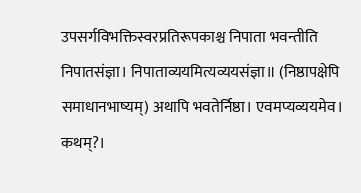उपसर्गविभक्तिस्वरप्रतिरूपकाश्च निपाता भवन्तीति निपातसंज्ञा। निपाताव्ययमित्यव्ययसंज्ञा॥ (निष्ठापक्षेपि समाधानभाष्यम्) अथापि भवतेर्निष्ठा। एवमप्यव्ययमेव। कथम्?।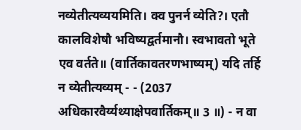नव्येतीत्यव्ययमिति। क्व पुनर्न व्येति?। एतौ कालविशेषौ भविष्यद्वर्तमानौ। स्वभावतो भूते एव वर्तते॥ (वार्तिकावतरणभाष्यम्) यदि तर्हि न व्येतीत्यव्यम् - - (2037 अधिकारवैर्य्यथ्याक्षेपवार्तिकम्॥ 3 ॥) - न वा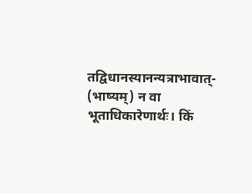तद्विधानस्यानन्यत्राभावात्- (भाष्यम्) न वा भूताधिकारेणार्थः। किं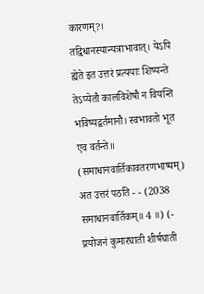कारणम्?। तद्विधानस्यान्यत्राभावात्। येऽपि ह्येते इत उत्तरं प्रत्ययाः शिष्यन्ते तेऽप्येतौ कालविशेषौ न वियन्ति भविष्यद्वर्तमानौ। स्वभावतो भूत एव वर्तन्ते॥ (समाधानवार्तिकावतरणभाष्यम्) अत उत्तरं पठति - - (2038 समाधानवार्तिकम्॥ 4 ॥) (- प्रयोजनं कुमारघाती शीर्षघाती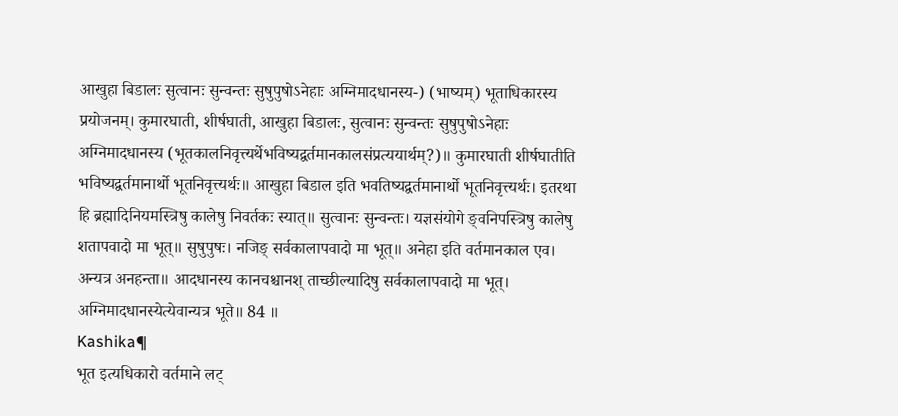आखुहा बिडालः सुत्वानः सुन्वन्तः सुषुपुषोऽनेहाः अग्निमादधानस्य-) (भाष्यम्) भूताधिकारस्य प्रयोजनम्। कुमारघाती, शीर्षघाती, आखुहा बिडालः, सुत्वानः सुन्वन्तः सुषुपुषोऽनेहाः अग्निमादधानस्य (भूतकालनिवृत्त्यर्थेभविष्यद्वर्तमानकालसंप्रत्ययार्थम्?)॥ कुमारघाती शीर्षघातीति भविष्यद्वर्तमानार्थो भूतनिवृत्त्यर्थः॥ आखुहा बिडाल इति भवतिष्यद्वर्तमानार्थो भूतनिवृत्त्यर्थः। इतरथा हि ब्रह्मादिनियमस्त्रिषु कालेषु निवर्तकः स्यात्॥ सुत्वानः सुन्वन्तः। यज्ञसंयोगे ङ्वनिपस्त्रिषु कालेषु शतापवादो मा भूत्॥ सुषुपुषः। नजिङ् सर्वकालापवादो मा भूत्॥ अनेहा इति वर्तमानकाल एव। अन्यत्र अनहन्ता॥ आदधानस्य कानचश्चानश् ताच्छील्यादिषु सर्वकालापवादो मा भूत्। अग्निमादधानस्येत्येवान्यत्र भूते॥ 84 ॥
Kashika¶
भूत इत्यधिकारो वर्तमाने लट्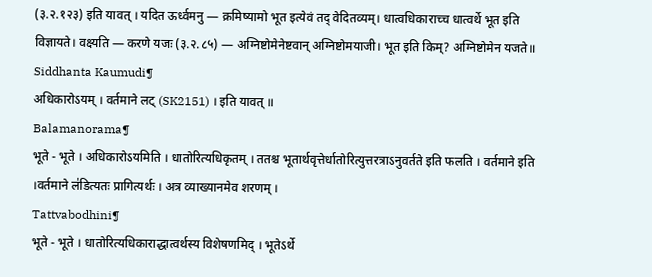(३.२.१२३) इति यावत् । यदित ऊर्ध्वमनु — क्रमिष्यामो भूत इत्येवं तद् वेदितव्यम्। धात्वधिकाराच्च धात्वर्थे भूत इति विज्ञायते। वक्ष्यति — करणे यजः (३.२.८५) — अग्निष्टोमेनेष्टवान् अग्निष्टोमयाजी। भूत इति किम्? अग्निष्टोमेन यजते॥
Siddhanta Kaumudi¶
अधिकारोऽयम् । वर्तमाने लट् (SK2151) । इति यावत् ॥
Balamanorama¶
भूते - भूते । अधिकारोऽयमिति । धातोरित्यधिकृतम् । ततश्च भूतार्थवृत्तेर्धातोरित्युत्तरत्राऽनुवर्तते इति फलति । वर्तमाने इति ।वर्तमाने ल॑डित्यतः प्रागित्यर्थः । अत्र व्याख्यानमेव शरणम् ।
Tattvabodhini¶
भूते - भूते । धातोरित्यधिकाराद्धात्वर्थस्य विशेषणमिद् । भूतेऽर्थे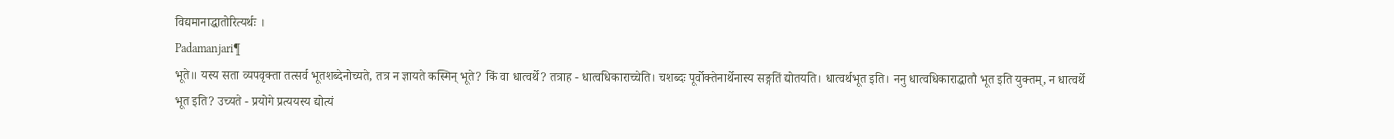विद्यमानाद्धातोरित्यर्थः ।
Padamanjari¶
भूते॥ यस्य सता व्यपवृक्ता तत्सर्व भूतशब्देनोच्यते, तत्र न ज्ञायते कस्मिन् भूते? किं वा धात्वर्थे? तत्राह - धात्वधिकाराच्चेति। चशब्दः पूर्वोक्तेनार्थेनास्य सङ्गतिं द्योतयति। धात्वर्थभूत इति। ननु धात्वधिकाराद्धातौ भूत इति युक्तम्, न धात्वर्थे भूत इति? उच्यते - प्रयोगे प्रत्ययस्य द्योत्यं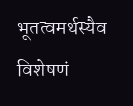भूतत्वमर्थस्यैव विशेषणं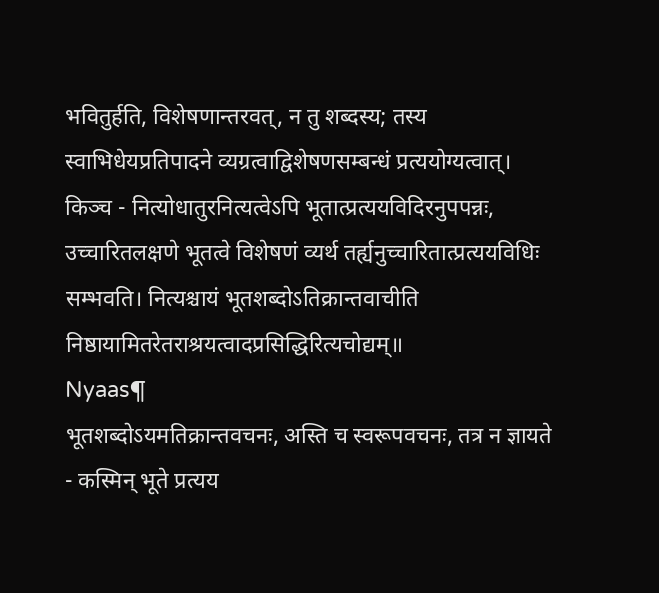भवितुर्हति, विशेषणान्तरवत्, न तु शब्दस्य; तस्य स्वाभिधेयप्रतिपादने व्यग्रत्वाद्विशेषणसम्बन्धं प्रत्ययोग्यत्वात्। किञ्च - नित्योधातुरनित्यत्वेऽपि भूतात्प्रत्ययविदिरनुपपन्नः, उच्चारितलक्षणे भूतत्वे विशेषणं व्यर्थ तर्ह्यनुच्चारितात्प्रत्ययविधिः सम्भवति। नित्यश्चायं भूतशब्दोऽतिक्रान्तवाचीति निष्ठायामितरेतराश्रयत्वादप्रसिद्धिरित्यचोद्यम्॥
Nyaas¶
भूतशब्दोऽयमतिक्रान्तवचनः, अस्ति च स्वरूपवचनः, तत्र न ज्ञायते - कस्मिन् भूते प्रत्यय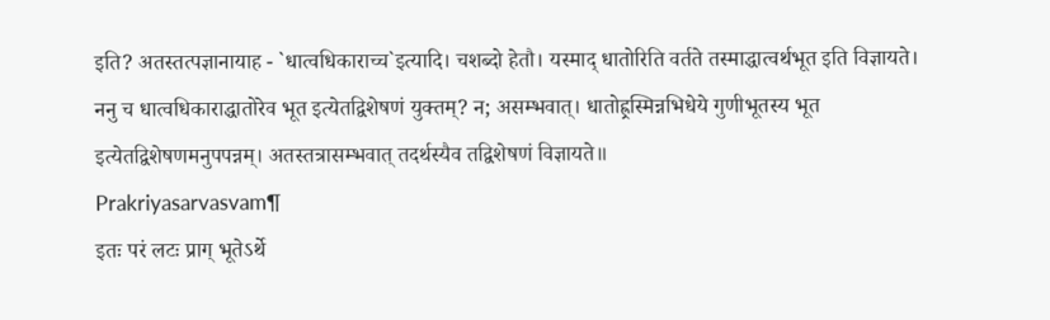इति? अतस्तत्पज्ञानायाह - `धात्वधिकाराच्च`इत्यादि। चशब्दो हेतौ। यस्माद् धातोरिति वर्तते तस्माद्धात्वर्थभूत इति विज्ञायते। ननु च धात्वधिकाराद्धातोरेव भूत इत्येतद्विशेषणं युक्तम्? न; असम्भवात्। धातोह्र्रस्मिन्नभिधेये गुणीभूतस्य भूत इत्येतद्विशेषणमनुपपन्नम्। अतस्तत्रासम्भवात् तदर्थस्यैव तद्विशेषणं विज्ञायते॥
Prakriyasarvasvam¶
इतः परं लटः प्राग् भूतेऽर्थे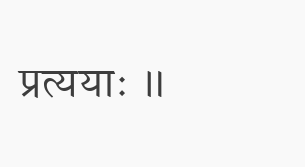प्रत्ययाः ॥